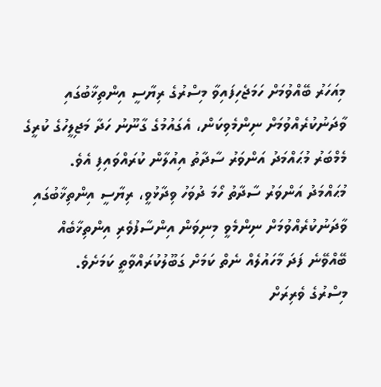މިއަހަރު ބޭއްވުމަށް ހަމަޖެހިފައިވާ މިސްރުގެ ރިޔާސީ އިންތިޚާބުގައި ވާދަނުކުރެއްވުމަށް ނިންމެވިކަން، އެގައުމުގެ ގާނޫނު ހަދާ މަޖިލީހުގެ ކުރީގެ މެމްބަރު މުޙައްމަދު އަންވަރު ސާދާތު އިއުލާން ކުރައްވައިފި އެވެ.
މުޙައްމަދު އަންވަރު ސާދާތު ހޯމަ ދުވަހު ވިދާޅުވީ، ރިޔާސީ އިންތިޚާބުގައި ވާދަނުކުރެއްވުމަށް ނިންމެވީ މިނިވަން އިންސާފުވެރި އިންތިޚާބެއް ބޭއްވޭނެ ފަދަ މާހައުލެއް ނެތް ކަމަށް ގަބޫލުކުރައްވާތީ ކަމަށެވެ.
މިސްރުގެ ވެރިރަށް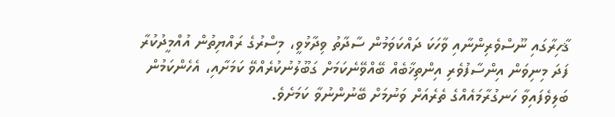ޤާހިރާގައި ނޫސްވެރިންނާއި ވާހަކަ ދައްކަވަމުން ސާދާތު ވިދާޅުވީ، މިސްރުގެ ރައްޔިތުން އުއްމީދުކުރާ ފަދަ މިނިވަން އިންސާފުވެރި އިންތިޚާބެއް ބޭއްވޭނެކަމަށް ގަބޫލުނުކުރެއްވޭ ކަމަށާއި، އެހެންކަމުން ބަލިވެފައިވާ ހަނގުރާމައެއްގެ ތެރެއަށް ވަނުމަށް ބޭނުންނުވާ ކަމަށެވެ.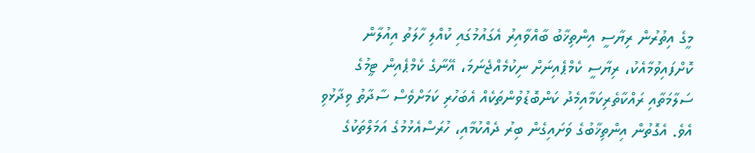މީގެ އިތުރުން ރިޔާސީ އިންތިޚާބު ބާއްވާއިރު އެގައުމުގައި ކުއްލި ހާލަތު އިއުލާން ކޮށްފައިވުމާއެކު، ރިޔާސީ ކެމްޕެއިނަށް ނިކުމެއްޖެނަމަ، އޭނާގެ ކެމްޕެއިން ޓީމުގެ ސަލާމަތާއި ރައްކާތެރިކަމާއިމެދު ކަންބޮޑުވުންތަކެއް އެބަހުރި ކަމަށްވެސް ސާދާތު ވިދާޅުވި އެވެ. އެގޮތުން އިންތިޚާބުގެ ވަށައިގެން ބިރު ދެއްކުމާއި، ހުރަސްއެޅުމުގެ އަމަލްތަކުގެ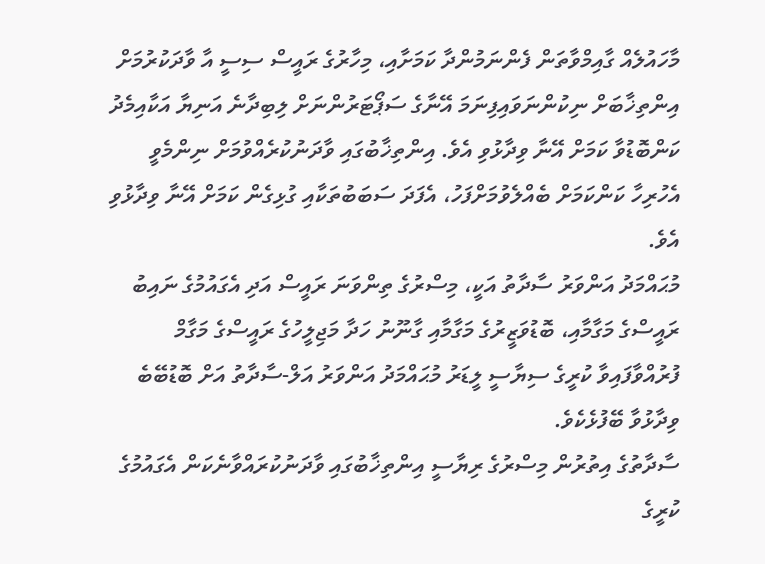މާހައުލެއް ގާއިމްވާތަން ފެންނަމުންދާ ކަމަށާއި، މިހާރުގެ ރައީސް ސިސީ އާ ވާދަކުރުމަށް އިންތިޚާބަށް ނިކުންނަވައިފިނަމަ އޭނާގެ ސަޕޯޓަރުންނަށް ލިބިދާނެ އަނިޔާ އަކާއިމެދު ކަންބޮޑުވާ ކަމަށް އޭނާ ވިދާޅުވި އެވެ. އިންތިޚާބުގައި ވާދަނުކުރެއްވުމަށް ނިންމެވީ އެހުރިހާ ކަންކަމަށް ބެއްލެވުމަށްފަހު، އެފަދަ ސަބަބުތަކާއި ގުޅިގެން ކަމަށް އޭނާ ވިދާޅުވި އެވެ.
މުޙައްމަދު އަންވަރު ސާދާތު އަކީ، މިސްރުގެ ތިންވަނަ ރައީސް އަދި އެގައުމުގެ ނައިބު ރައީސްގެ މަގާމާއި، ބޮޑުވަޒީރުގެ މަގާމާއި ގާނޫނު ހަދާ މަޖިލީހުގެ ރައީސްގެ މަގާމް ފުރުއްވާފައިވާ ކުރީގެ ސިޔާސީ ލީޑަރު މުޙައްމަދު އަންވަރު އަލް-ސާދާތު އަށް ބޮޑުބޭބެ ވިދާޅުވާ ބޭފުޅެކެވެ.
ސާދާތުގެ އިތުރުން މިސްރުގެ ރިޔާސީ އިންތިޚާބުގައި ވާދަނުކުރައްވާނެކަން އެގައުމުގެ ކުރީގެ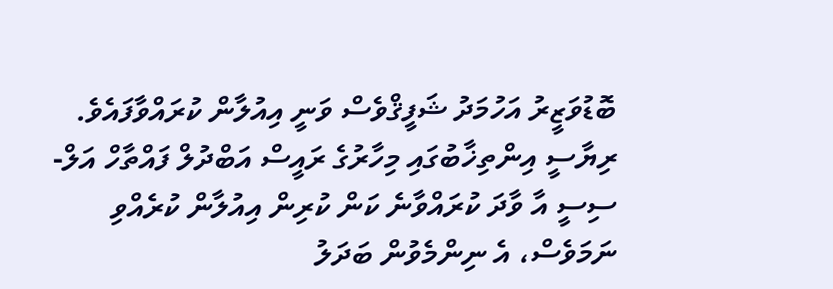ބޮޑުވަޒީރު އަހުމަދު ޝަފީޤްވެސް ވަނީ އިއުލާން ކުރައްވާފައެވެ.
ރިޔާސީ އިންތިޚާބުގައި މިހާރުގެ ރައީސް އަބްދުލް ފައްތާހް އަލް-ސިސީ އާ ވާދަ ކުރައްވާނެ ކަން ކުރިން އިއުލާން ކުރެއްވި ނަމަވެސް، އެ ނިންމެވުން ބަދަލު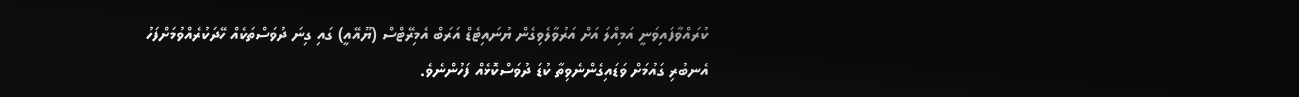ކުރައްވާފައިވަނީ އަމިއްލަ އަށް އަރުވާލެވިގެން ޔުނައިޓެޑް އަރަބް އެމިރޭޓްސް (ޔޫއޭއީ) ގައި ގިނަ ދުވަސްތަކެއް ހޭދަކުރެއްވުމަށްފަހު އެނބުރި ގައުމަށް ވަޑައިގެންނެވިތާ ކުޑަ ދުވަސްކޮޅެއް ފަހުންނެވެ.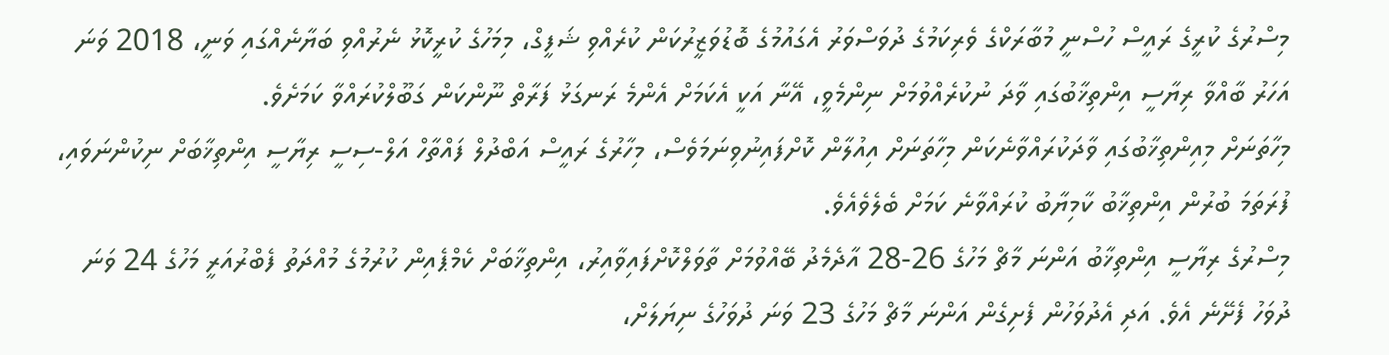މިސްރުގެ ކުރީގެ ރައީސް ހުސްނީ މުބާރަކްގެ ވެރިކަމުގެ ދުވަސްވަރު އެގައުމުގެ ބޮޑުވަޒީރުކަން ކުރެއްވި ޝަފީގް، މިމަހުގެ ކުރީކޮޅު ނެރުއްވި ބަޔާނެއްގައި ވަނީ، 2018 ވަނަ އަހަރު ބާއްވާ ރިޔާސީ އިންތިޚާބުގައި ވާދަ ނުކުރެއްވުމަށް ނިންމެވީ، އޭނާ އަކީ އެކަމަށް އެންމެ ރަނގަޅު ފަރާތް ނޫންކަން ގަބޫލްކުރައްވާ ކަމަށެވެ.
މިހާތަނަށް މިއިންތިޚާބުގައި ވާދަކުރައްވާނެކަން މިހާތަނަށް އިއުލާން ކޮށްފައިނުވިނަމަވެސް، މިހާރުގެ ރައީސް އަބްދުލް ފައްތާހް އަލް-ސިސީ ރިޔާސީ އިންތިޚާބަށް ނިކުންނަވައި، ފުރަތަމަ ބުރުން އިންތިޚާބު ކާމިޔާބު ކުރައްވާނެ ކަމަށް ބެލެވެއެވެ.
މިސްރުގެ ރިޔާސީ އިންތިޚާބު އަންނަ މާޗް މަހުގެ 26-28 އާދެމެދު ބޭއްވުމަށް ތާވަލްކޮށްފައިވާއިރު، އިންތިޚާބަށް ކެމްޕެއިން ކުރުމުގެ މުއްދަތު ފެބްރުއަރީ މަހުގެ 24 ވަނަ ދުވަހު ފެށޭނެ އެވެ. އަދި އެދުވަހުން ފެށިގެން އަންނަ މާޗް މަހުގެ 23 ވަނަ ދުވަހުގެ ނިޔަލަށް،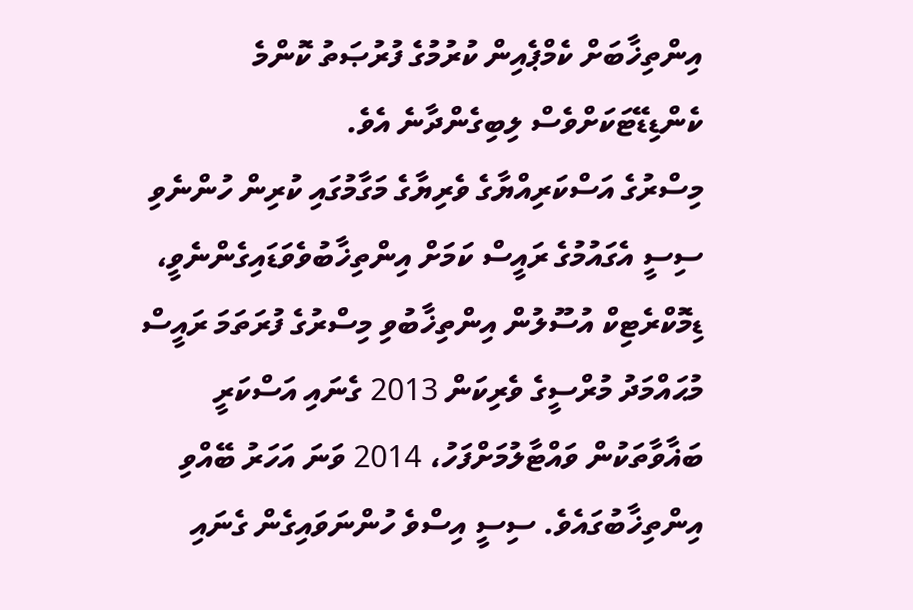އިންތިޚާބަށް ކެމްޕެއިން ކުރުމުގެ ފުރުޞަތު ކޮންމެ ކެންޑިޑޭޓަކަށްވެސް ލިބިގެންދާނެ އެވެ.
މިސްރުގެ އަސްކަރިއްޔާގެ ވެރިޔާގެ މަގާމުގައި ކުރިން ހުންނެވި ސިސީ އެގައުމުގެ ރައީސް ކަމަށް އިންތިޚާބުވެވަޑައިގެންނެވީ، ޑިމޮކްރެޓިކް އުސޫލުން އިންތިޚާބުވި މިސްރުގެ ފުރަތަމަ ރައީސް މުޙައްމަދު މުރްސީގެ ވެރިކަން 2013 ގެނައި އަސްކަރީ ބަޣާވާތަކުން ވައްޓާލުމަށްފަހު، 2014 ވަނަ އަހަރު ބޭއްވި އިންތިޚާބުގައެވެ. ސިސީ އިސްވެ ހުންނަވައިގެން ގެނައި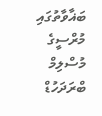ބަޣާވާތުގައި މުރްސީގެ މުސްލިމް ބްރަދަހުޑް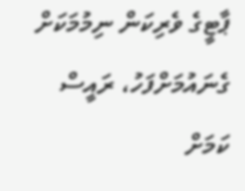ޕާޓީގެ ވެރިކަން ނިމުމަކަށް ގެނައުމަށްފަހު، ރައީސް ކަމަށް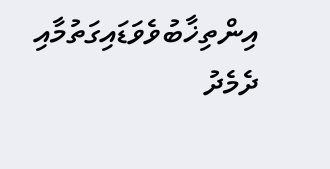އިންތިޚާބުވެވަޑައިގަތުމާއި ދެމެދު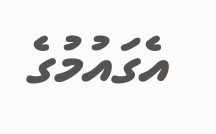އެގައުމުގެ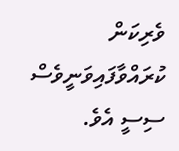ވެރިކަން ކުރައްވާފައިވަނީވެސް ސިސީ އެވެ.